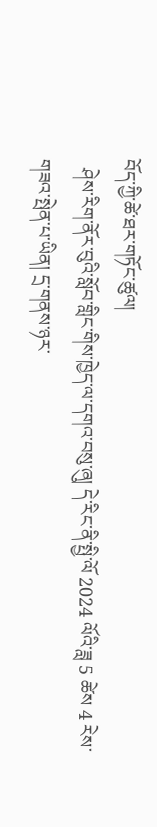བོད་ཀྱི་ཚེ་ཐར་གཏོང་ཚུལ།
  ཤེས་རིག་ནོར་བུའི་སློབ་གླིང་གིས་ཁྱེད་ལ་དགའ་བསུ་ཞུ། དེ་རིང་ནི་སྤྱི་ལོ 2024 ལོའི་ཟླ 5 ཚེས 4 རེས་གཟའ་སྤེན་པ་ཡིན། དྲ་གནས་ཉར་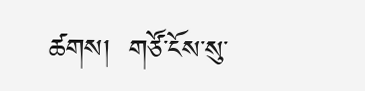ཚགས།  གཙོ་ངོས་སུ་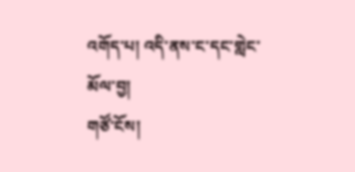འགོད་པ། འདི་ནས་ང་དང་གླེང་མོལ་བྱ།
གཙོ་ངོས།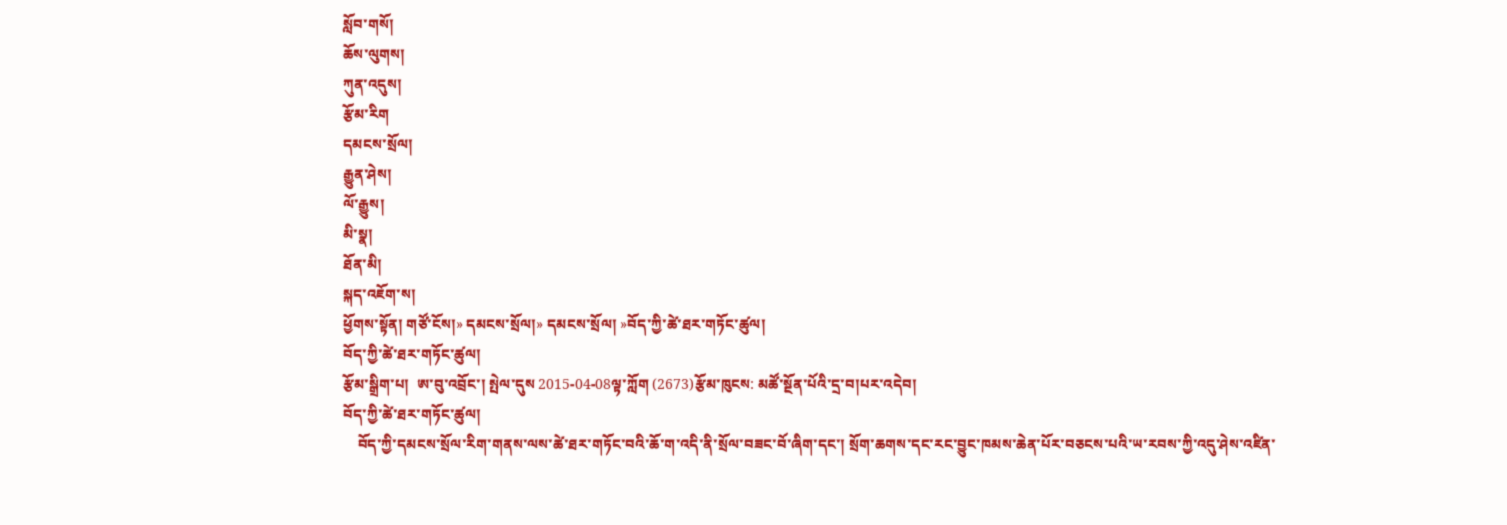སློབ་གསོ།
ཆོས་ལུགས།
ཀུན་འདུས།
རྩོམ་རིག
དམངས་སྲོལ།
རྒྱུན་ཤེས།
ལོ་རྒྱུས།
མི་སྣ།
ཐོན་མི།
སྐད་འཇོག་ས།
ཕྱོགས་སྟོན། གཙོ་ངོས།» དམངས་སྲོལ།» དམངས་སྲོལ། »བོད་ཀྱི་ཚེ་ཐར་གཏོང་ཚུལ།
བོད་ཀྱི་ཚེ་ཐར་གཏོང་ཚུལ།
རྩོམ་སྒྲིག་པ།  ཨ་བུ་འབྲོང་། སྤེལ་དུས 2015-04-08ལྟ་ཀློག (2673)རྩོམ་ཁུངས: མཚོ་སྔོན་པོའི་དྲ་བ།པར་འདེབ།
བོད་ཀྱི་ཚེ་ཐར་གཏོང་ཚུལ།
    བོད་ཀྱི་དམངས་སྲོལ་རིག་གནས་ལས་ཚེ་ཐར་གཏོང་བའི་ཆོ་ག་འདི་ནི་སྲོལ་བཟང་བོ་ཞིག་དང་། སྲོག་ཆགས་དང་རང་བྱུང་ཁམས་ཆེན་པོར་བཅངས་པའི་ཡ་རབས་ཀྱི་འདུ་ཤེས་འཛིན་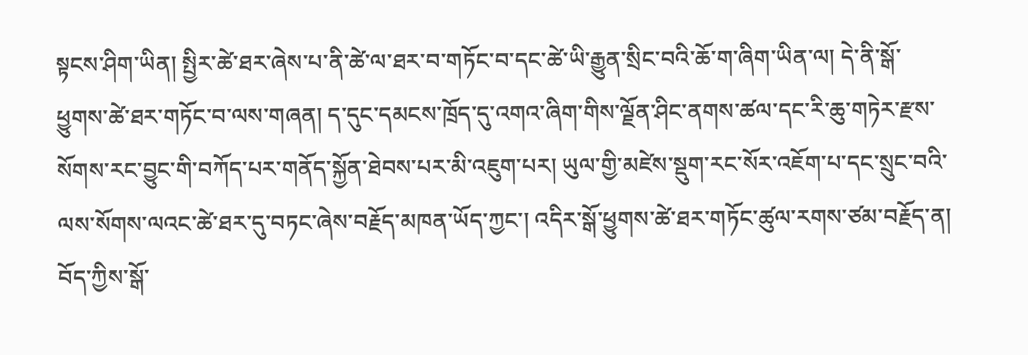སྟངས་ཤིག་ཡིན། སྤྱིར་ཚེ་ཐར་ཞེས་པ་ནི་ཚེ་ལ་ཐར་བ་གཏོང་བ་དང་ཚེ་ཡི་རྒྱུན་སྲིང་བའི་ཆོ་ག་ཞིག་ཡིན་ལ། དེ་ནི་སྒོ་ཕྱུགས་ཚེ་ཐར་གཏོང་བ་ལས་གཞན། ད་དུང་དམངས་ཁྲོད་དུ་འགའ་ཞིག་གིས་ལྗོན་ཤིང་ནགས་ཚལ་དང་རི་ཆུ་གཏེར་རྫས་སོགས་རང་བྱུང་གི་བཀོད་པར་གནོད་སྐྱོན་ཐེབས་པར་མི་འཇུག་པར། ཡུལ་གྱི་མཛེས་སྡུག་རང་སོར་འཇོག་པ་དང་སྲུང་བའི་ལས་སོགས་ལའང་ཚེ་ཐར་དུ་བཏང་ཞེས་བརྗོད་མཁན་ཡོད་ཀྱང་། འདིར་སྒོ་ཕྱུགས་ཚེ་ཐར་གཏོང་ཚུལ་རགས་ཙམ་བརྗོད་ན། བོད་ཀྱིས་སྒོ་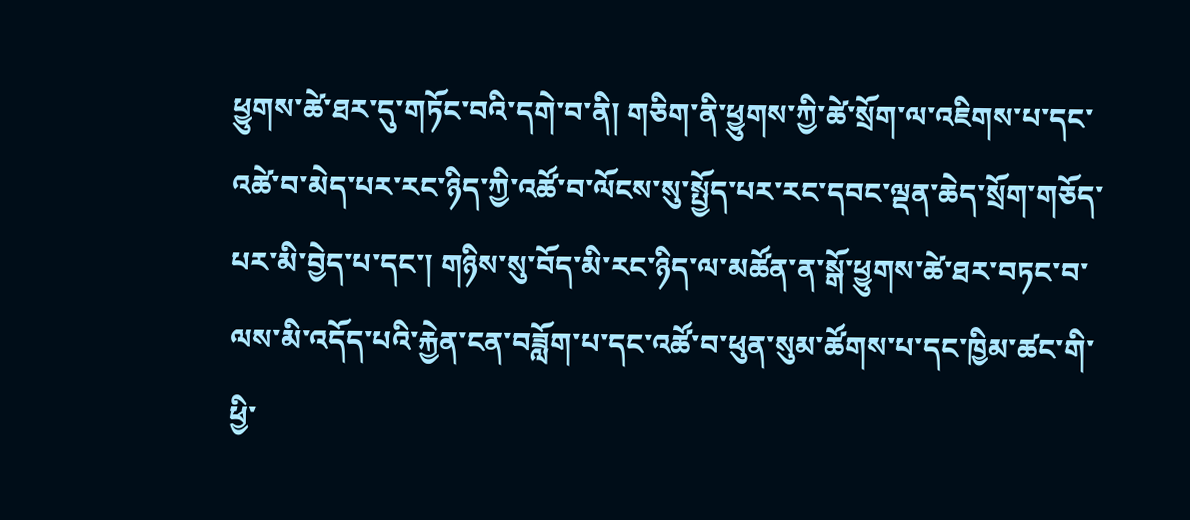ཕྱུགས་ཚེ་ཐར་དུ་གཏོང་བའི་དགེ་བ་ནི། གཅིག་ནི་ཕྱུགས་ཀྱི་ཚེ་སྲོག་ལ་འཇིགས་པ་དང་འཚེ་བ་མེད་པར་རང་ཉིད་ཀྱི་འཚོ་བ་ལོངས་སུ་སྤྱོད་པར་རང་དབང་ལྡན་ཆེད་སྲོག་གཅོད་པར་མི་བྱེད་པ་དང་། གཉིས་སུ་བོད་མི་རང་ཉིད་ལ་མཚོན་ན་སྒོ་ཕྱུགས་ཚེ་ཐར་བཏང་བ་ལས་མི་འདོད་པའི་རྐྱེན་ངན་བཟློག་པ་དང་འཚོ་བ་ཕུན་སུམ་ཚོགས་པ་དང་ཁྱིམ་ཚང་གི་ཕྱི་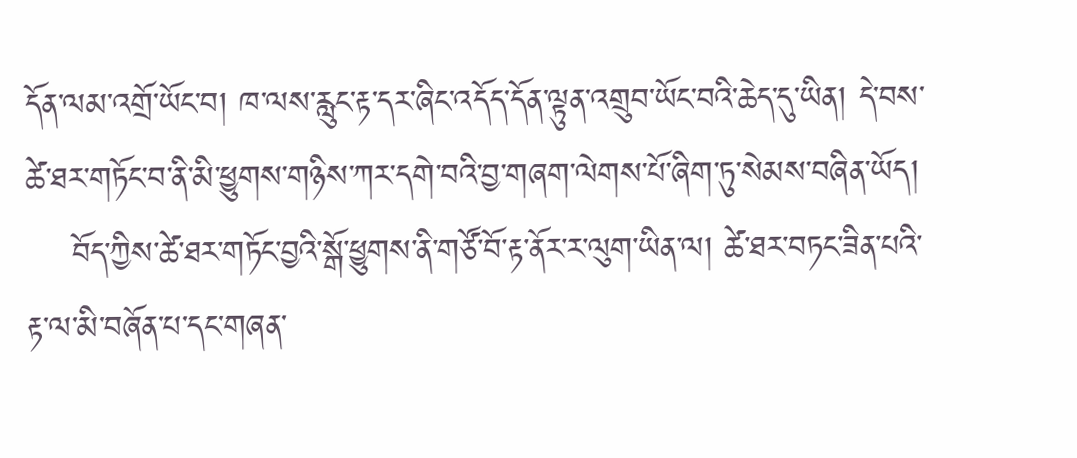དོན་ལམ་འགྲོ་ཡོང་བ། ཁ་ལས་རླུང་རྟ་དར་ཞིང་འདོད་དོན་ལྟུན་འགྲུབ་ཡོང་བའི་ཆེད་དུ་ཡིན། དེ་བས་ཚེ་ཐར་གཏོང་བ་ནི་མི་ཕྱུགས་གཉིས་ཀར་དགེ་བའི་བྱ་གཞག་ལེགས་པོ་ཞིག་ཏུ་སེམས་བཞིན་ཡོད།
    བོད་ཀྱིས་ཚེ་ཐར་གཏོང་བྱའི་སྒོ་ཕྱུགས་ནི་གཙོ་བོ་རྟ་ནོར་ར་ལུག་ཡིན་ལ། ཚེ་ཐར་བཏང་ཟིན་པའི་རྟ་ལ་མི་བཞོན་པ་དང་གཞན་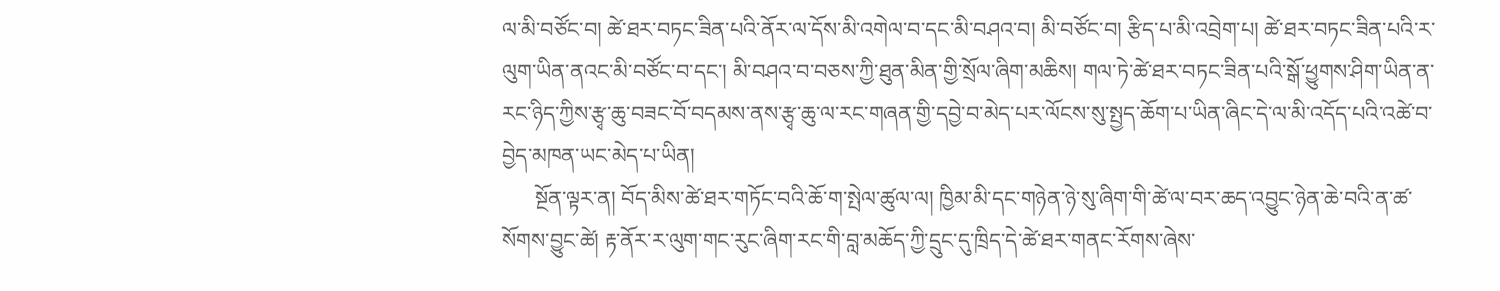ལ་མི་བཙོང་བ། ཚེ་ཐར་བཏང་ཟིན་པའི་ནོར་ལ་དོས་མི་འགེལ་བ་དང་མི་བཤའ་བ། མི་བཙོང་བ། རྩིད་པ་མི་འབྲེག་པ། ཚེ་ཐར་བཏང་ཟིན་པའི་ར་ལུག་ཡིན་ནའང་མི་བཙོང་བ་དང་། མི་བཤའ་བ་བཅས་ཀྱི་ཐུན་མིན་གྱི་སྲོལ་ཞིག་མཆིས། གལ་ཏེ་ཚེ་ཐར་བཏང་ཟིན་པའི་སྒོ་ཕྱུགས་ཤིག་ཡིན་ན་རང་ཉིད་ཀྱིས་རྩྭ་ཆུ་བཟང་བོ་བདམས་ནས་རྩྭ་ཆུ་ལ་རང་གཞན་གྱི་དབྱེ་བ་མེད་པར་ལོངས་སུ་སྤྱད་ཆོག་པ་ཡིན་ཞིང་དེ་ལ་མི་འདོད་པའི་འཚེ་བ་བྱེད་མཁན་ཡང་མེད་པ་ཡིན།
      སྔོན་ལྟར་ན། བོད་མིས་ཚེ་ཐར་གཏོང་བའི་ཆོ་ག་སྤེལ་ཚུལ་ལ། ཁྱིམ་མི་དང་གཉེན་ཉེ་སུ་ཞིག་གི་ཚེ་ལ་བར་ཆད་འབྱུང་ཉེན་ཆེ་བའི་ན་ཚ་སོགས་བྱུང་ཚེ། རྟ་ནོར་ར་ལུག་གང་རུང་ཞིག་རང་གི་བླ་མཆོད་ཀྱི་དྲུང་དུ་ཁྲིད་དེ་ཚེ་ཐར་གནང་རོགས་ཞེས་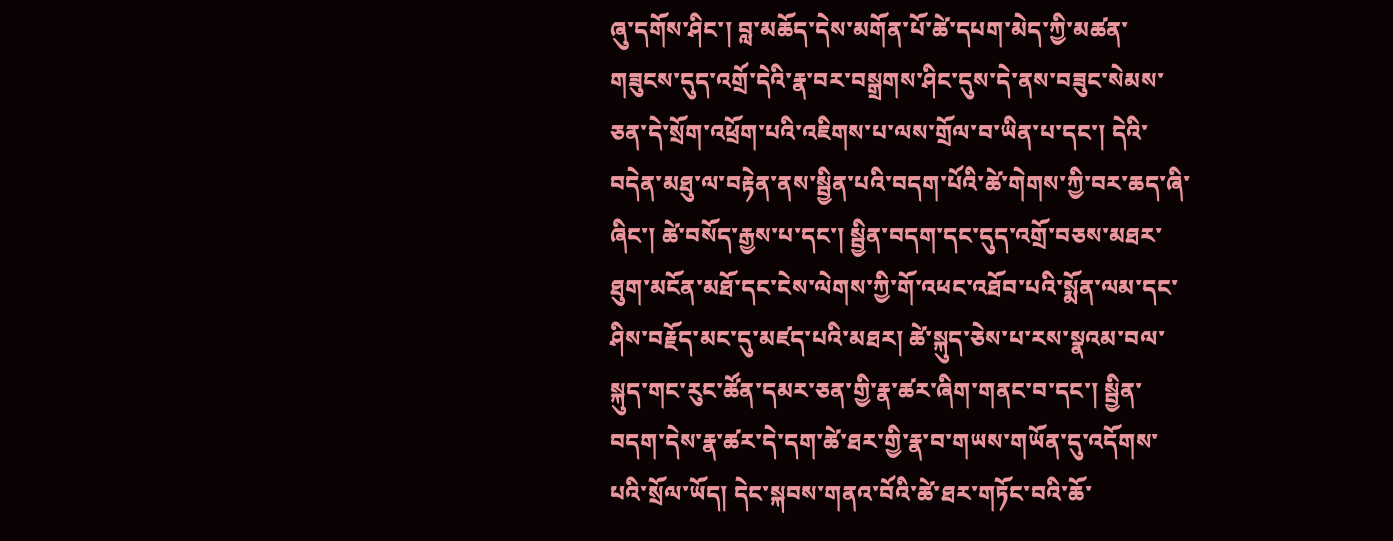ཞུ་དགོས་ཤིང་། བླ་མཆོད་དེས་མགོན་པོ་ཚེ་དཔག་མེད་ཀྱི་མཚན་གཟུངས་དུད་འགྲོ་དེའི་རྣ་བར་བསྒྲགས་ཤིང་དུས་དེ་ནས་བཟུང་སེམས་ཅན་དེ་སྲོག་འཕྲོག་པའི་འཇིགས་པ་ལས་གྲོལ་བ་ཡིན་པ་དང་། དེའི་བདེན་མཐུ་ལ་བརྟེན་ནས་སྦྱིན་པའི་བདག་པོའི་ཚེ་གེགས་ཀྱི་བར་ཆད་ཞི་ཞིང་། ཚེ་བསོད་རྒྱས་པ་དང་། སྦྱིན་བདག་དང་དུད་འགྲོ་བཅས་མཐར་ཐུག་མངོན་མཐོ་དང་ངེས་ལེགས་ཀྱི་གོ་འཕང་འཐོབ་པའི་སྨོན་ལམ་དང་ཤིས་བརྗོད་མང་དུ་མཛད་པའི་མཐར། ཚེ་སྐུད་ཅེས་པ་རས་སྣའམ་བལ་སྐུད་གང་རུང་ཚོན་དམར་ཅན་གྱི་རྣ་ཚར་ཞིག་གནང་བ་དང་། སྦྱིན་བདག་དེས་རྣ་ཚར་དེ་དག་ཚེ་ཐར་གྱི་རྣ་བ་གཡས་གཡོན་དུ་འདོགས་པའི་སྲོལ་ཡོད། དེང་སྐབས་གནའ་བོའི་ཚེ་ཐར་གཏོང་བའི་ཆོ་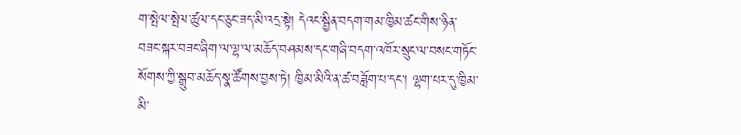ག་སྤེལ་སྤེལ་ཚུལ་དང་ཅུང་ཟད་མི་འདྲ་སྟེ། དེའང་སྦྱིན་བདག་གམ་ཁྱིམ་ཚང་གིས་ཉིན་བཟང་སྐར་བཟང་ཞིག་ལ་ལྷ་ལ་མཆོད་བཤམས་དང་གཞི་བདག་འཁོར་སྲུང་ལ་བསང་གཏོང་སོགས་ཀྱི་སྒྲུབ་མཆོད་སྣ་ཚོགས་བྱས་ཏེ། ཁྱིམ་མིའི་ན་ཚ་བཟློག་པ་དང་། ལྷག་པར་དུ་ཁྱིམ་མི་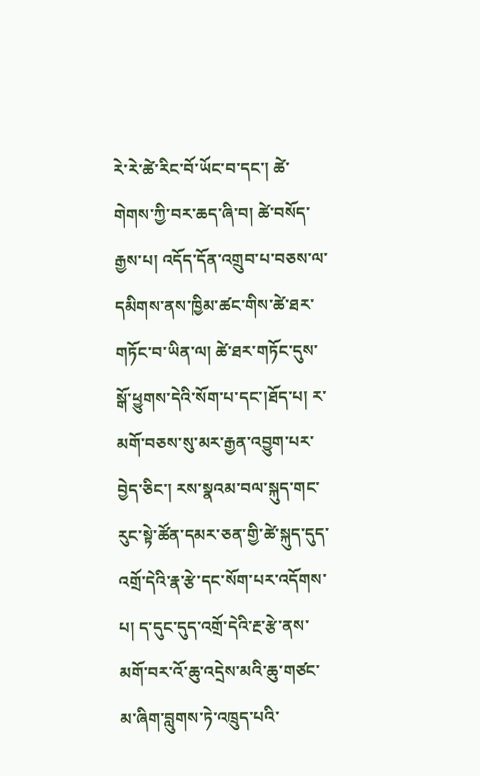རེ་རེ་ཚེ་རིང་བོ་ཡོང་བ་དང་། ཚེ་གེགས་ཀྱི་བར་ཆད་ཞི་བ། ཚེ་བསོད་རྒྱས་པ། འདོད་དོན་འགྲུབ་པ་བཅས་ལ་དམིགས་ནས་ཁྱིམ་ཚང་གིས་ཚེ་ཐར་གཏོང་བ་ཡིན་ལ། ཚེ་ཐར་གཏོང་དུས་སྒོ་ཕྱུགས་དེའི་སོག་པ་དང་།ཐོད་པ། ར་མགོ་བཅས་སུ་མར་རྒྱན་འབྱུག་པར་བྱེད་ཅིང་། རས་སྣའམ་བལ་སྐུད་གང་རུང་སྟེ་ཚོན་དམར་ཅན་གྱི་ཚེ་སྐུད་དུད་འགྲོ་དེའི་རྣ་རྩེ་དང་སོག་པར་འདོགས་པ། ད་དུང་དུད་འགྲོ་དེའི་རྔ་རྩེ་ནས་མགོ་བར་འོ་ཆུ་འདྲེས་མའི་ཆུ་གཙང་མ་ཞིག་བླུགས་ཏེ་འཁྲུད་པའི་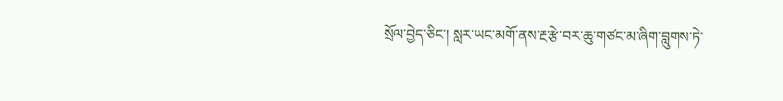སྲོལ་བྱེད་ཅིང་། སླར་ཡང་མགོ་ནས་རྔ་རྩེ་བར་ཆུ་གཙང་མ་ཞིག་བླུགས་ཏེ་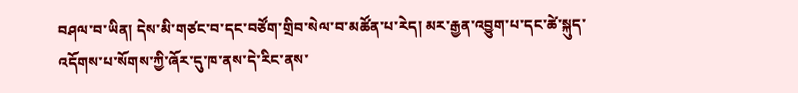བཤལ་བ་ཡིན། དེས་མི་གཙང་བ་དང་བཙོག་གྲིབ་སེལ་བ་མཚོན་པ་རེད། མར་རྒྱན་འབྱུག་པ་དང་ཚེ་སྐུད་འདོགས་པ་སོགས་ཀྱི་ཞོར་དུ་ཁ་ནས་དེ་རིང་ནས་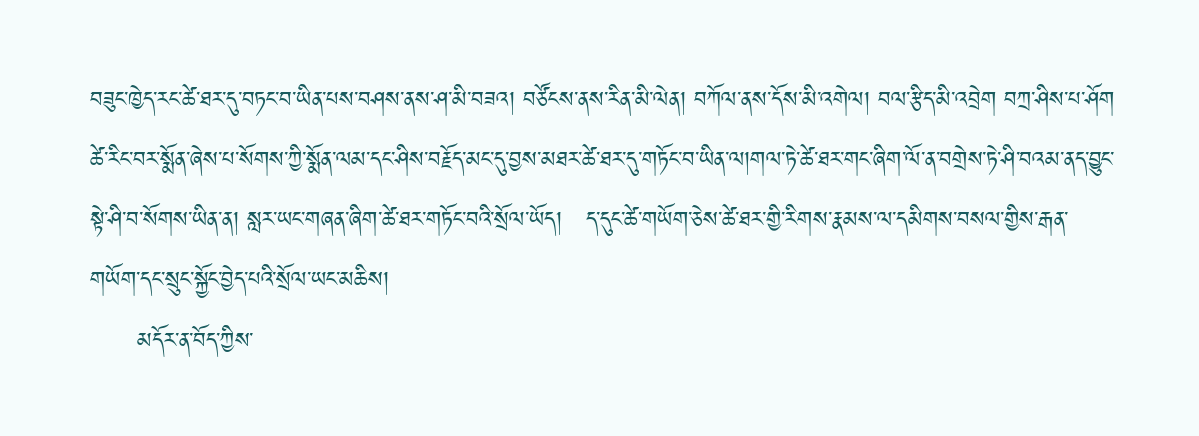བཟུང་ཁྱེད་རང་ཚེ་ཐར་དུ་བཏང་བ་ཡིན་པས་བཤས་ནས་ཤ་མི་བཟའ། བཙོངས་ནས་རིན་མི་ལེན། བཀོལ་ནས་དོས་མི་འགེལ། བལ་རྩིད་མི་འབྲེག བཀྲ་ཤིས་པ་ཤོག ཚེ་རིང་བར་སྨོན་ཞེས་པ་སོགས་ཀྱི་སྨོན་ལམ་དང་ཤིས་བརྗོད་མང་དུ་བྱས་མཐར་ཚེ་ཐར་དུ་གཏོང་བ་ཡིན་ལ།གལ་ཏེ་ཚེ་ཐར་གང་ཞིག་ལོ་ན་བགྲེས་ཏེ་ཤི་བའམ་ནད་བྱུང་སྟེ་ཤི་བ་སོགས་ཡིན་ན། སླར་ཡང་གཞན་ཞིག་ཚེ་ཐར་གཏོང་བའི་སྲོལ་ཡོད།   ད་དུང་ཚེ་གཡོག་ཅེས་ཚེ་ཐར་གྱི་རིགས་རྣམས་ལ་དམིགས་བསལ་གྱིས་རྒན་གཡོག་དང་སྲུང་སྐྱོང་བྱེད་པའི་སྲོལ་ཡང་མཆིས།
      མདོར་ན་བོད་ཀྱིས་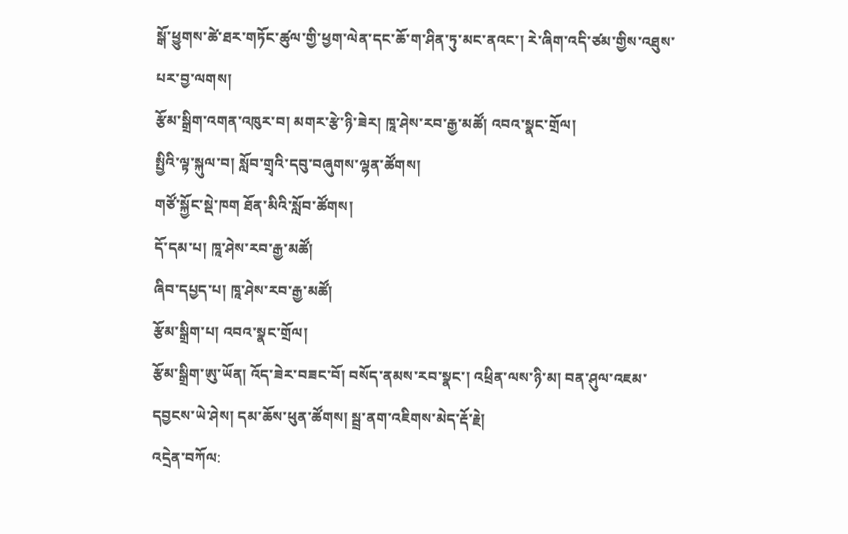སྒོ་ཕྱུགས་ཚེ་ཐར་གཏོང་ཚུལ་གྱི་ཕྱག་ལེན་དང་ཆོ་ག་ཤིན་ཏུ་མང་ནའང་། རེ་ཞིག་འདི་ཙམ་གྱིས་འཐུས་པར་བྱ་ལགས།
རྩོམ་སྒྲིག་འགན་འཁུར་བ། མགར་རྩེ་ཉི་ཟེར། ཁཱ་ཤེས་རབ་རྒྱ་མཚོ། འབའ་སྣང་གྲོལ།
སྤྱིའི་ལྟ་སྐུལ་བ། སློབ་གྲྭའི་དབུ་བཞུགས་ལྷན་ཚོགས།
གཙོ་སྐྱོང་སྡེ་ཁག ཐོན་མིའི་སློབ་ཚོགས།
དོ་དམ་པ། ཁཱ་ཤེས་རབ་རྒྱ་མཚོ།
ཞིབ་དཔྱད་པ། ཁཱ་ཤེས་རབ་རྒྱ་མཚོ།
རྩོམ་སྒྲིག་པ། འབའ་སྣང་གྲོལ།
རྩོམ་སྒྲིག་ཨུ་ཡོན། འོད་ཟེར་བཟང་བོ། བསོད་ནམས་རབ་སྣང་། འཕྲིན་ལས་ཉི་མ། བན་ཤུལ་འཇམ་དབྱངས་ཡེ་ཤེས། དམ་ཆོས་ཕུན་ཚོགས། སྦྲ་ནག་འཇིགས་མེད་རྡོ་རྗེ།
འདྲེན་བཀོལ: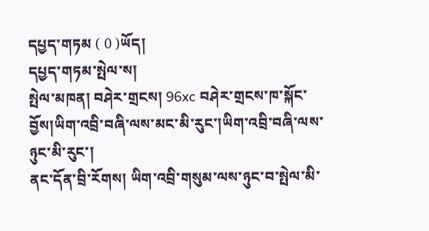དཔྱད་གཏམ ( 0 )ཡོད།
དཔྱད་གཏམ་སྤེལ་ས།
སྤེལ་མཁན། བཤེར་གྲངས། 96xc བཤེར་གྲངས་ཁ་སྐོང་བྱོས།ཡིག་འབྲི་བཞི་ལས་མང་མི་རུང་།ཡིག་འབྲི་བཞི་ལས་ཉུང་མི་རུང་།
ནང་དོན་བྲི་རོགས། ཡིག་འབྲི་གསུམ་ལས་ཉུང་བ་སྤེལ་མི་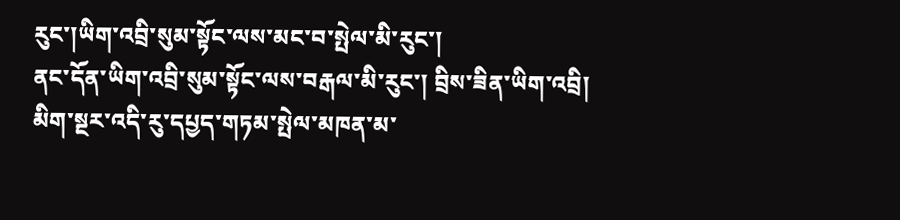རུང་།ཡིག་འབྲི་སུམ་སྟོང་ལས་མང་བ་སྤེལ་མི་རུང་།
ནང་དོན་ཡིག་འབྲི་སུམ་སྟོང་ལས་བརྒལ་མི་རུང་། བྲིས་ཟིན་ཡིག་འབྲི།
མིག་སྔར་འདི་རུ་དཔྱད་གཏམ་སྤེལ་མཁན་མ་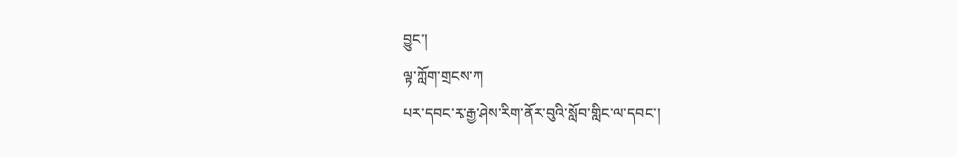བྱུང་།
ལྟ་ཀློག་གྲངས་ཀ
པར་དབང་རྭ་རྒྱ་ཤེས་རིག་ནོར་བུའི་སློབ་གླིང་ལ་དབང་།